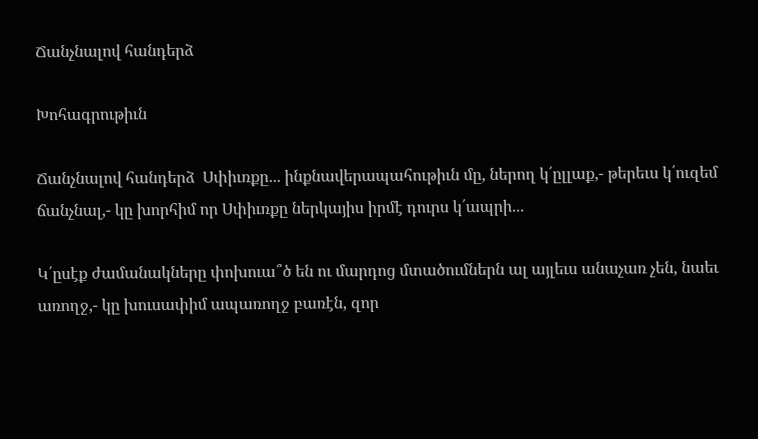Ճանչնալով հանդերձ

Խոհագրութիւն

Ճանչնալով հանդերձ  Սփիւռքը․․․ ինքնավերապահութիւն մը, ներող կ՛ըլլաք,- թերեւս կ՛ուզեմ ճանչնալ,- կը խորհիմ որ Սփիւռքը ներկայիս իրմէ դուրս կ՛ապրի․․․

Կ՛ըսէք ժամանակները փոխուա՞ծ են ու մարդոց մտածումներն ալ այլեւս անաչառ չեն, նաեւ առողջ,- կը խուսափիմ ապառողջ բառէն, զոր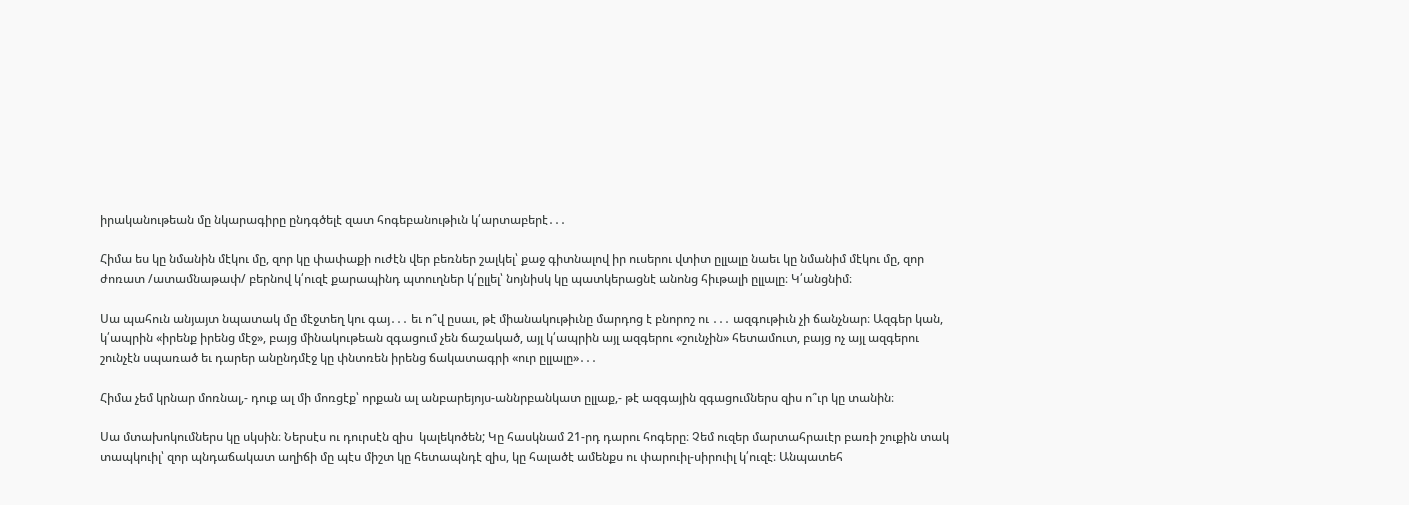իրականութեան մը նկարագիրը ընդգծելէ զատ հոգեբանութիւն կ՛արտաբերէ․․․

Հիմա ես կը նմանին մէկու մը, զոր կը փափաքի ուժէն վեր բեռներ շալկել՝ քաջ գիտնալով իր ուսերու վտիտ ըլլալը նաեւ կը նմանիմ մէկու մը, զոր ժոռատ /ատամնաթափ/ բերնով կ՛ուզէ քարապինդ պտուղներ կ՛ըլլել՝ նոյնիսկ կը պատկերացնէ անոնց հիւթալի ըլլալը։ Կ՛անցնիմ։

Սա պահուն անյայտ նպատակ մը մէջտեղ կու գայ․․․ եւ ո՞վ ըսաւ, թէ միանակութիւնը մարդոց է բնորոշ ու ․․․ ազգութիւն չի ճանչնար։ Ազգեր կան, կ՛ապրին «իրենք իրենց մէջ», բայց մինակութեան զգացում չեն ճաշակած, այլ կ՛ապրին այլ ազգերու «շունչին» հետամուտ, բայց ոչ այլ ազգերու շունչէն սպառած եւ դարեր անընդմէջ կը փնտռեն իրենց ճակատագրի «ուր ըլլալը»․․․

Հիմա չեմ կրնար մոռնալ,- դուք ալ մի մոռցէք՝ որքան ալ անբարեյոյս-աննրբանկատ ըլլաք,- թէ ազգային զգացումներս զիս ո՞ւր կը տանին։

Սա մտախոկումներս կը սկսին։ Ներսէս ու դուրսէն զիս  կալեկոծեն; Կը հասկնամ 21-րդ դարու հոգերը։ Չեմ ուզեր մարտահրաւէր բառի շուքին տակ տապկուիլ՝ զոր պնդաճակատ աղիճի մը պէս միշտ կը հետապնդէ զիս, կը հալածէ ամենքս ու փարուիլ-սիրուիլ կ՛ուզէ։ Անպատեհ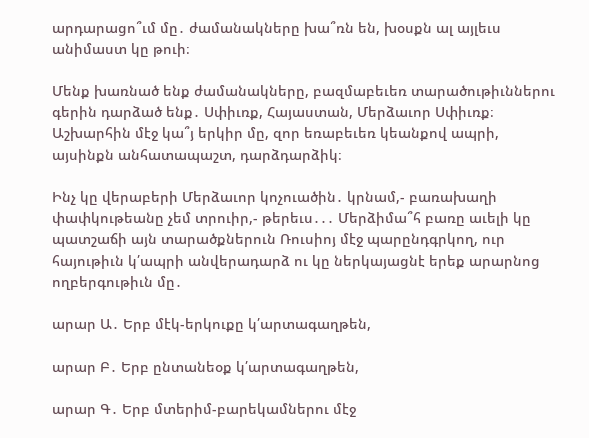արդարացո՞ւմ մը․ ժամանակները խա՞ռն են, խօսքն ալ այլեւս անիմաստ կը թուի։

Մենք խառնած ենք ժամանակները, բազմաբեւեռ տարածութիւններու գերին դարձած ենք․ Սփիւռք, Հայաստան, Մերձաւոր Սփիւռք։ Աշխարհին մէջ կա՞յ երկիր մը, զոր եռաբեւեռ կեանքով ապրի, այսինքն անհատապաշտ, դարձդարձիկ։

Ինչ կը վերաբերի Մերձաւոր կոչուածին․ կրնամ,- բառախաղի փափկութեանը չեմ տրուիր,- թերեւս․․․ Մերձիմա՞հ բառը աւելի կը պատշաճի այն տարածքներուն Ռուսիոյ մէջ պարընդգրկող, ուր հայութիւն կ՛ապրի անվերադարձ ու կը ներկայացնէ երեք արարնոց ողբերգութիւն մը․

արար Ա․ Երբ մէկ-երկուքը կ՛արտագաղթեն,

արար Բ․ Երբ ընտանեօք կ՛արտագաղթեն,

արար Գ․ Երբ մտերիմ-բարեկամներու մէջ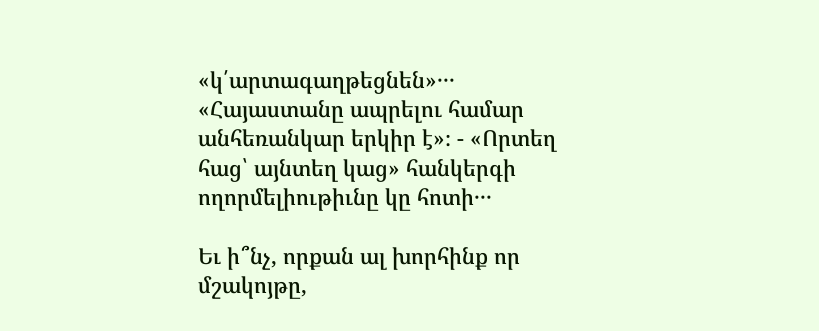«կ՛արտագաղթեցնեն»․․․ «Հայաստանը ապրելու համար անհեռանկար երկիր է»։ - «Որտեղ հաց՝ այնտեղ կաց» հանկերգի ողորմելիութիւնը կը հոտի․․․

Եւ ի՞նչ, որքան ալ խորհինք որ մշակոյթը,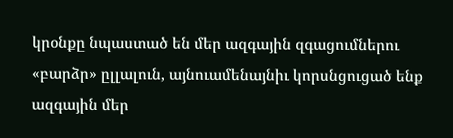կրօնքը նպաստած են մեր ազգային զգացումներու «բարձր» ըլլալուն, այնուամենայնիւ կորսնցուցած ենք ազգային մեր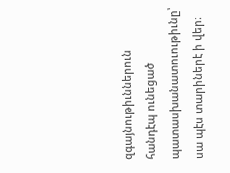զգայնութիւններուն հանդէպ ունեցած պատասխանատուութիւնը՝ սա պէս տարիներէ ի վեր։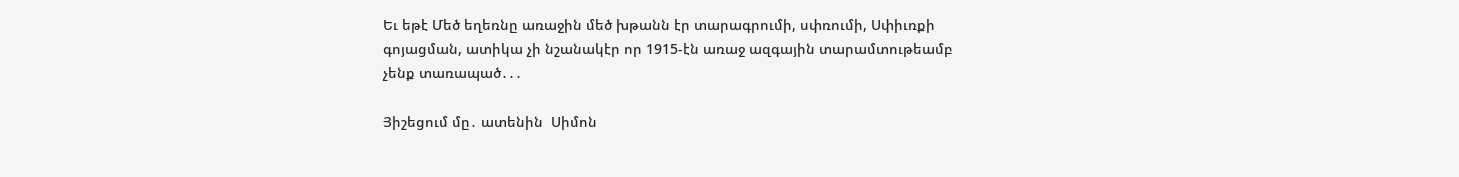Եւ եթէ Մեծ եղեռնը առաջին մեծ խթանն էր տարագրումի, սփռումի, Սփիւռքի գոյացման, ատիկա չի նշանակէր որ 1915-էն առաջ ազգային տարամտութեամբ չենք տառապած․․․

Յիշեցում մը․ ատենին  Սիմոն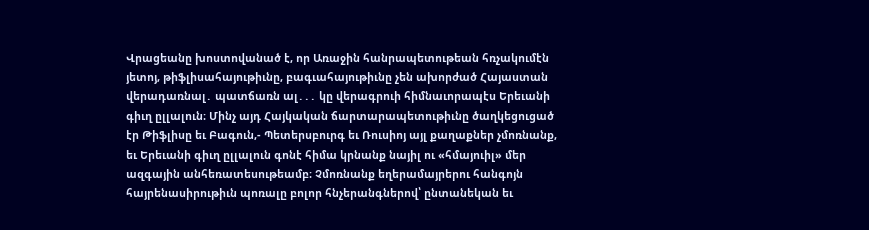Վրացեանը խոստովանած է, որ Առաջին հանրապետութեան հռչակումէն յետոյ, թիֆլիսահայութիւնը, բագւահայութիւնը չեն ախորժած Հայաստան վերադառնալ․ պատճառն ալ․․․ կը վերագրուի հիմնաւորապէս Երեւանի գիւղ ըլլալուն։ Մինչ այդ Հայկական ճարտարապետութիւնը ծաղկեցուցած էր Թիֆլիսը եւ Բագուն,- Պետերսբուրգ եւ Ռուսիոյ այլ քաղաքներ չմոռնանք, եւ Երեւանի գիւղ ըլլալուն գոնէ հիմա կրնանք նայիլ ու «հմայուիլ» մեր ազգային անհեռատեսութեամբ։ Չմոռնանք եղերամայրերու հանգոյն հայրենասիրութիւն պոռալը բոլոր հնչերանգներով՝ ընտանեկան եւ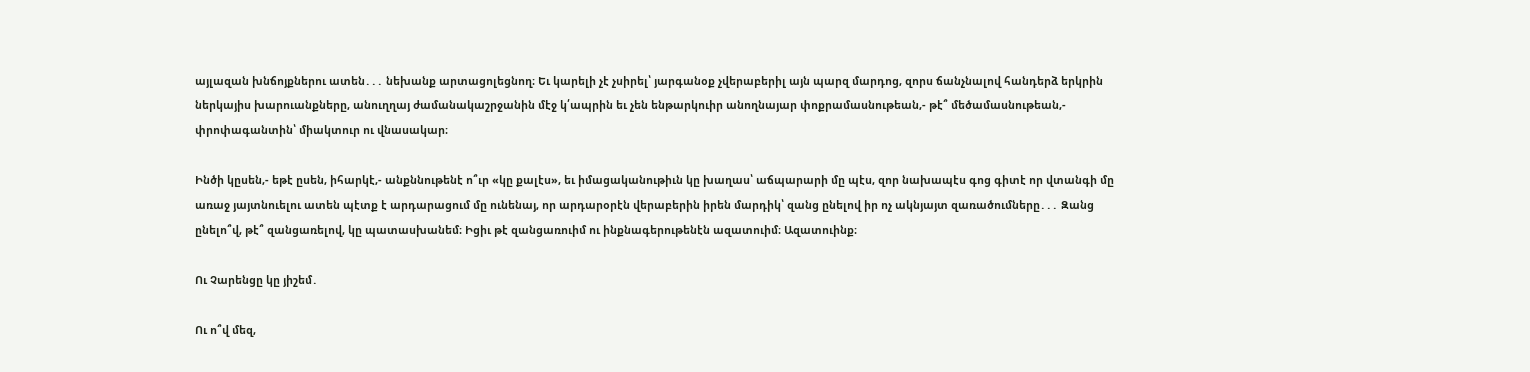այլազան խնճոյքներու ատեն․․․ նեխանք արտացոլեցնող։ Եւ կարելի չէ չսիրել՝ յարգանօք չվերաբերիլ այն պարզ մարդոց, զորս ճանչնալով հանդերձ երկրին ներկայիս խարուանքները, անուղղայ ժամանակաշրջանին մէջ կ՛ապրին եւ չեն ենթարկուիր անողնայար փոքրամասնութեան,- թէ՞ մեծամասնութեան,- փրոփագանտին՝ միակտուր ու վնասակար։

Ինծի կըսեն,- եթէ ըսեն, իհարկէ,- անքննութենէ ո՞ւր «կը քալէս», եւ իմացականութիւն կը խաղաս՝ աճպարարի մը պէս, զոր նախապէս գոց գիտէ որ վտանգի մը առաջ յայտնուելու ատեն պէտք է արդարացում մը ունենայ, որ արդարօրէն վերաբերին իրեն մարդիկ՝ զանց ընելով իր ոչ ակնյայտ զառածումները․․․ Զանց ընելո՞վ, թէ՞ զանցառելով, կը պատասխանեմ։ Իցիւ թէ զանցառուիմ ու ինքնագերութենէն ազատուիմ։ Ազատուինք։

Ու Չարենցը կը յիշեմ․

Ու ո՞վ մեզ,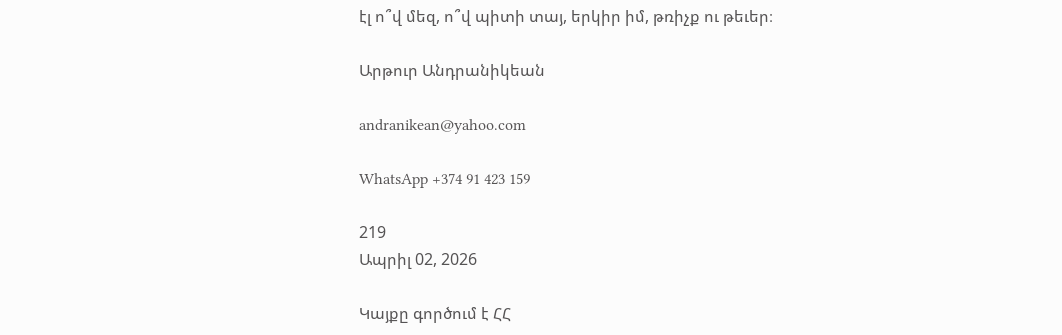էլ ո՞վ մեզ, ո՞վ պիտի տայ, երկիր իմ, թռիչք ու թեւեր։

Արթուր Անդրանիկեան

andranikean@yahoo.com

WhatsApp +374 91 423 159

219
Ապրիլ 02, 2026

Կայքը գործում է ՀՀ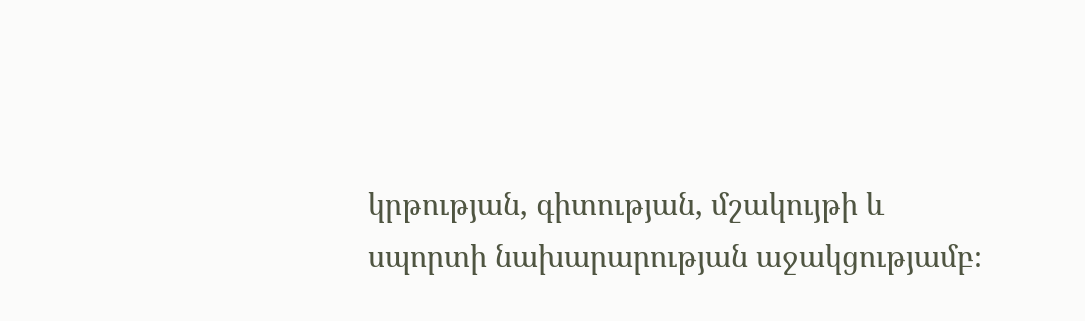կրթության, գիտության, մշակույթի և սպորտի նախարարության աջակցությամբ։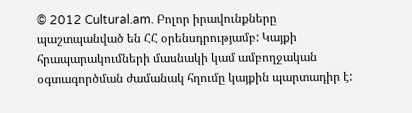© 2012 Cultural.am. Բոլոր իրավունքները պաշտպանված են ՀՀ օրենսդրությամբ: Կայքի հրապարակումների մասնակի կամ ամբողջական օգտագործման ժամանակ հղումը կայքին պարտադիր է: